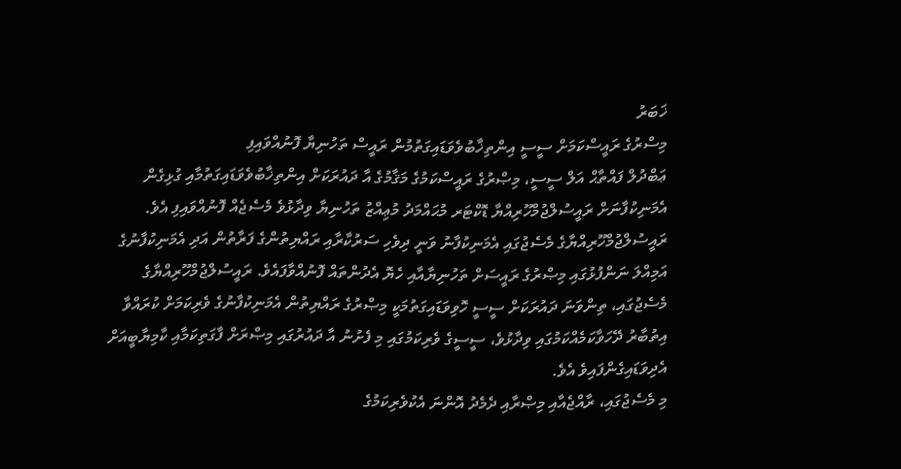ޚަބަރު
މިސްރުގެ ރައީސްކަމަށް ސީސީ އިންތިޚާބުވެވަޑައިގަތުމުން ރައީސް ތަހުނިޔާ ފޮނުއްވައިފި
ޢަބްދުލް ފައްތާޙް އަލް ސީސީ، މިޞްރުގެ ރައީސްކަމުގެ މަޤާމުގެ އާ ދައުރަކަށް އިންތިޚާބުވެވަޑައިގަތުމާއި ގުޅިގެން އެމަނިކުފާނަށް ރައީސުލްޖުމްހޫރިއްޔާ ޑޮކްޓަރ މުޙައްމަދު މުޢިއްޒު ތަހުނިޔާ ވިދާޅުވެ މެސެޖެއް ފޮނުއްވައިފި އެވެ.
ރައީސުލްޖުމްހޫރިއްޔާގެ މެސެޖުގައި އެމަނިކުފާނު ވަނީ ދިވެހި ސަރުކާރާއި ރައްޔިތުންގެ ފަރާތުން އަދި އެމަނިކުފާނުގެ އަމިއްލަ ނަންފުޅުގައި މިޞްރުގެ ރައީސަށް ތަހުނިޔާއާއި ހެޔޮ އެދުންތައް ފޮނުއްވާފައެވެ. ރައީސުލްޖުމްހޫރިއްޔާގެ މެސެޖުގައި، ތިންވަނަ ދައުރަކަށް ސީސީ ހޮވިވަޑައިގަތުމަކީ މިޞްރުގެ ރައްޔިތުން އެމަނިކުފާނުގެ ވެރިކަމަށް ކުރައްވާ އިތުބާރު ދޭހަވާކަމެއްކަމުގައި ވިދާޅުވެ، ސީސީގެ ވެރިކަމުގައި މި ފެށުނު އާ ދައުރުގައި މިޞްރަށް ފާގަތިކަމާއި ކާމިޔާބީއަށް އެދިވަޑައިގެންފައިވެ އެވެ.
މި މެސެޖުގައި، ރާއްޖެއާއި މިޞްރާއި ދެމެދު އޮންނަ އެކުވެރިކަމުގެ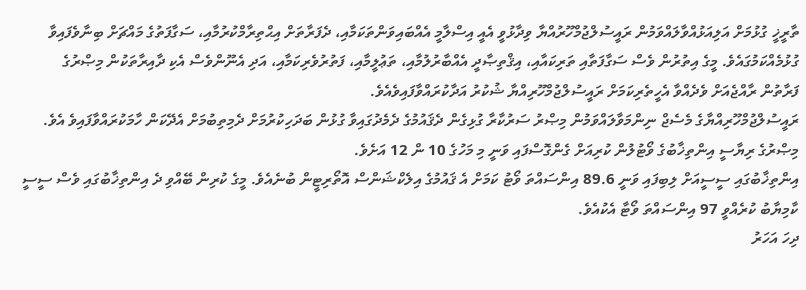ތާރީޚީ ގުޅުމަށް އަލިއަޅުއްވާލައްވަމުން ރައީސުލްޖުމްހޫރުއްޔާ ވިދާޅުވީ އެއީ އިސްލާމީ އެއްބައިވަންތަކަމާއި، ދެފަރާތަށް އިޙްތިރާމްކުރުމާއި، ސަގާފަތުގެ މައްޗަށް ބިނާވެފައިވާ ގުޅުމެއްކަމުގައެވެ. މީގެ އިތުރުން ވެސް ސަގާފަތާއި ތަރިކައާއި، އިޤްތިޞާދީ އެއްބާރުލުމާއި، ތަޢުލީމާއި، ފަތުރުވެރިކަމާއި، އަދި އެނޫންވެސް އެކި ދާއިރާތަކުން މިޞްރުގެ ފަރާތުން ރާއްޖެއަށް ވެދެއްވާ އެހީތެރިކަމަށް ރައީސުލްޖުމްހޫރިއްޔާ ޝުކުރު އަދާކުރައްވާފައިވެއެވެ.
ރައީސުލްޖުމްހޫރިއްޔާގެ މެސެޖް ނިންމަވާލައްވަމުން މިޞްރު ސަރުކާރާ ގުޅިގެން ދެޤައުމުގެ ދެމެދުގައިވާ ގުޅުން ބަދަހިކުރުމަށް ދެމިތިބުމަށް އެދޭކަން ހާމަކުރައްވާފައިވެ އެވެ.
މިޞްރުގެ ރިޔާސީ އިންތިޚާބުގެ ވޯޓުލުން ކުރިއަށް ގެންގޮސްފައި ވަނީ މި މަހުގެ 10 ން 12 އަށެވެ.
އިންތިޚާބުގައި ސީސީއަށް ލިބިފައި ވަނީ 89.6 އިންސައްތަ ވޯޓު ކަމަށް އެ ޤައުމުގެ އިލެކްޝަންސް އޮތޯރިޓީން ބުނެއެވެ. މީގެ ކުރިން ބޭއްވި ދެ އިންތިޚާބުގައި ވެސް ސީސީ ކާމިޔާބު ކުރެއްވީ 97 އިންސައްތަ ވޯޓާ އެކުއެވެ.
ދިހަ އަހަރު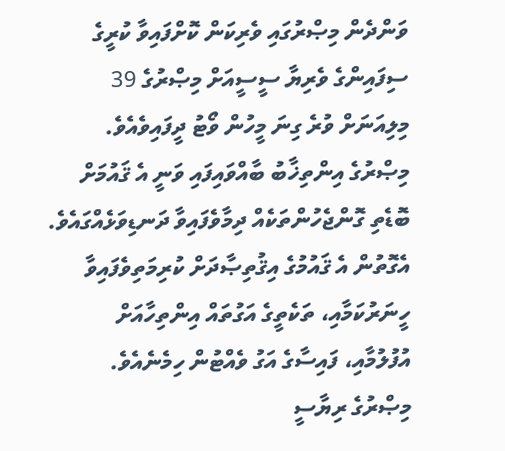ވަންދެން މިޞްރުގައި ވެރިކަން ކޮށްފައިވާ ކުރީގެ ސިފައިންގެ ވެރިޔާ ސީސީއަށް މިޞްރުގެ 39 މިލިއަނަށް ވުރެ ގިނަ މީހުން ވޯޓު ދީފައިވެއެވެ.
މިޞްރުގެ އިންތިޚާބު ބާއްވައިފައި ވަނީ އެ ޤައުމަށް ބޮޑެތި ގޮންޖެހުންތަކެއް ދިމާވެފައިވާ ދަނޑިވަޅެއްގައެވެ. އެގޮތުން އެ ޤައުމުގެ އިޤުތިޞާދަށް ކުރިމަތިވެފައިވާ ހީނަރުކަމާއި، ތަކެތީގެ އަގުތައް އިންތިހާއަށް އުފުލުމާއި، ފައިސާގެ އަގު ވެއްޓުން ހިމެނެއެވެ.
މިޞްރުގެ ރިޔާސީ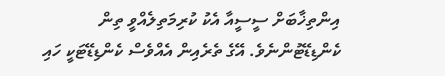އިންތިޚާބަށް ސީސީއާ އެކު ކުރިމަތިލެއްވީ ތިން ކެންޑިޑޭޓުންނެވެ. އޭގެ ތެރެއިން އެއްވެސް ކެންޑިޑޭޓަކީ ހައި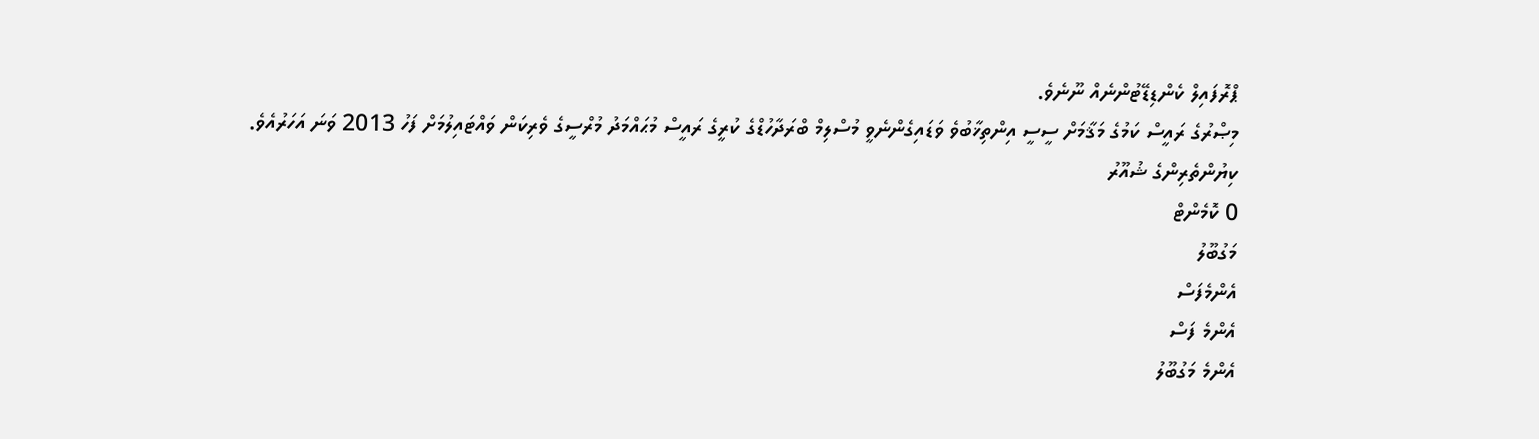ޕްރޮފައިލް ކެންޑިޑޭޓުންނެއް ނޫނެވެ.
މިޞްރުގެ ރައީސް ކަމުގެ މަޤާމަށް ސީސީ އިންތިޚާބުވެ ވަޑައިގެންނެވީ މުސްލިމް ބްރަދާހުޑްގެ ކުރީގެ ރައީސް މުޙައްމަދު މުރްސީގެ ވެރިކަން ވައްޓައިލުމަށް ފަހު 2013 ވަނަ އަހަރުއެވެ.
ކިޔުންތެރިންގެ ޝުއޫރު
0 ކޮމެންޓް
މަގުބޫލު
އެންމެފަސް
އެންމެ ފަސް
އެންމެ މަގުބޫލު